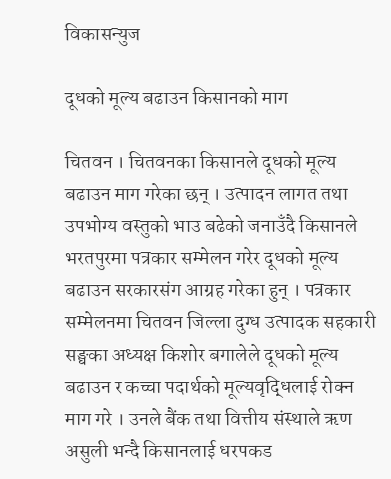विकासन्युज

दूधको मूल्य बढाउन किसानको माग

चितवन । चितवनका किसानले दूधको मूल्य बढाउन माग गरेका छन् । उत्पादन लागत तथा उपभोग्य वस्तुको भाउ बढेको जनाउँदै किसानले भरतपुरमा पत्रकार सम्मेलन गरेर दूधको मूल्य बढाउन सरकारसंग आग्रह गरेका हुन् । पत्रकार सम्मेलनमा चितवन जिल्ला दुग्ध उत्पादक सहकारी सङ्घका अध्यक्ष किशोर बगालेले दूधको मूल्य बढाउन र कच्चा पदार्थको मूल्यवृद्धिलाई रोक्न माग गरे । उनले बैंक तथा वित्तीय संस्थाले ऋण असुली भन्दै किसानलाई धरपकड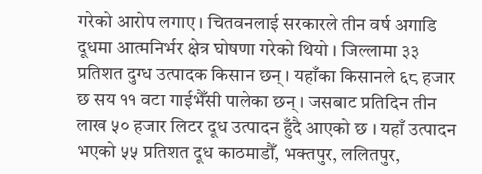गरेको आरोप लगाए । चितवनलाई सरकारले तीन वर्ष अगाडि दूधमा आत्मनिर्भर क्षेत्र घोषणा गरेको थियो । जिल्लामा ३३ प्रतिशत दुग्ध उत्पादक किसान छन् । यहाँका किसानले ६८ हजार छ सय ११ वटा गाईभैँसी पालेका छन् । जसबाट प्रतिदिन तीन लाख ५० हजार लिटर दूध उत्पादन हुँदै आएको छ । यहाँ उत्पादन भएको ५५ प्रतिशत दूध काठमाडौँ, भक्तपुर, ललितपुर,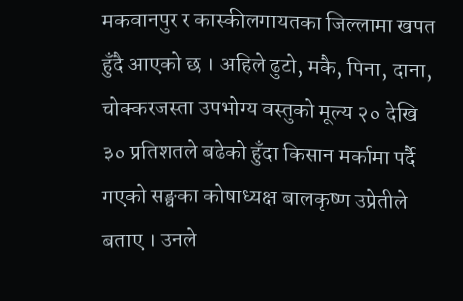मकवानपुर र कास्कीलगायतका जिल्लामा खपत हुँदै आएको छ । अहिले ढुटो, मकै, पिना, दाना, चोक्करजस्ता उपभोग्य वस्तुको मूल्य २० देखि ३० प्रतिशतले बढेको हुँदा किसान मर्कामा पर्दै गएको सङ्घका कोषाध्यक्ष बालकृष्ण उप्रेतीले बताए । उनले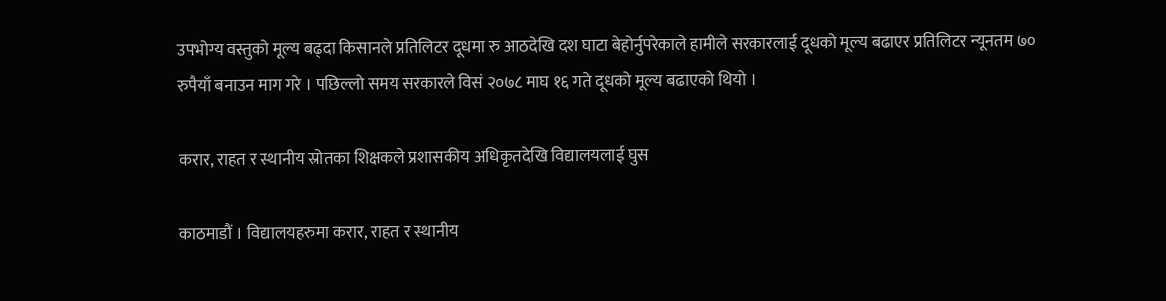उपभोग्य वस्तुको मूल्य बढ्दा किसानले प्रतिलिटर दूधमा रु आठदेखि दश घाटा बेहोर्नुपरेकाले हामीले सरकारलाई दूधको मूल्य बढाएर प्रतिलिटर न्यूनतम ७० रुपैयाँ बनाउन माग गरे । पछिल्लो समय सरकारले विसं २०७८ माघ १६ गते दूधको मूल्य बढाएको थियो ।

करार, राहत र स्थानीय स्रोतका शिक्षकले प्रशासकीय अधिकृतदेखि विद्यालयलाई घुस

काठमाडौं । विद्यालयहरुमा करार, राहत र स्थानीय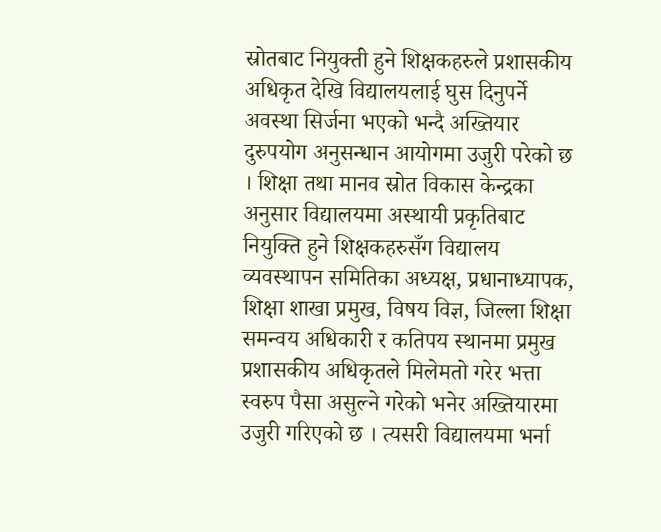स्रोतबाट नियुक्ती हुने शिक्षकहरुले प्रशासकीय अधिकृत देखि विद्यालयलाई घुस दिनुपर्ने अवस्था सिर्जना भएको भन्दै अख्तियार दुरुपयोग अनुसन्धान आयोगमा उजुरी परेको छ । शिक्षा तथा मानव स्रोत विकास केन्द्रका अनुसार विद्यालयमा अस्थायी प्रकृतिबाट नियुक्ति हुने शिक्षकहरुसँग विद्यालय व्यवस्थापन समितिका अध्यक्ष, प्रधानाध्यापक, शिक्षा शाखा प्रमुख, विषय विज्ञ, जिल्ला शिक्षा समन्वय अधिकारी र कतिपय स्थानमा प्रमुख प्रशासकीय अधिकृतले मिलेमतो गरेर भत्ता स्वरुप पैसा असुल्ने गरेको भनेर अख्तियारमा उजुरी गरिएको छ । त्यसरी विद्यालयमा भर्ना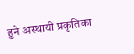हुने अस्थायी प्रकृतिका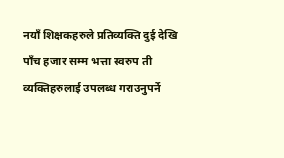नयाँ शिक्षकहरुले प्रतिव्यक्ति दुई देखि पाँच हजार सम्म भत्ता स्वरुप ती व्यक्तिहरुलाई उपलब्ध गराउनुपर्ने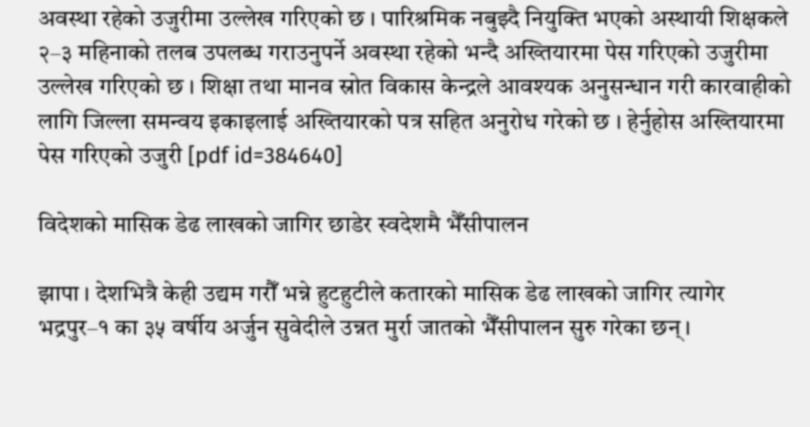अवस्था रहेको उजुरीमा उल्लेख गरिएको छ । पारिश्रमिक नबुझ्दै नियुक्ति भएको अस्थायी शिक्षकले २–३ महिनाको तलब उपलब्ध गराउनुपर्ने अवस्था रहेको भन्दै अख्तियारमा पेस गरिएको उजुरीमा उल्लेख गरिएको छ । शिक्षा तथा मानव स्रोत विकास केन्द्रले आवश्यक अनुसन्धान गरी कारवाहीको लागि जिल्ला समन्वय इकाइलाई अख्तियारको पत्र सहित अनुरोध गरेको छ । हेर्नुहोस अख्तियारमा पेस गरिएको उजुरी [pdf id=384640]

विदेशको मासिक डेढ लाखको जागिर छाडेर स्वदेशमै भैँसीपालन

झापा । देशभित्रै केही उद्यम गरौँ भन्ने हुटहुटीले कतारको मासिक डेढ लाखको जागिर त्यागेर भद्रपुर–१ का ३५ वर्षीय अर्जुन सुवेदीले उन्नत मुर्रा जातको भैँसीपालन सुरु गरेका छन्।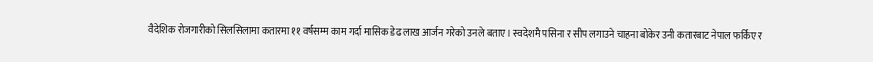वैदेशिक रोजगारीको सिलसिलामा कतारमा ११ वर्षसम्म काम गर्दा मासिक डेढ लाख आर्जन गरेको उनले बताए। स्वदेशमै पसिना र सीप लगाउने चाहना बोकेर उनी कतारबाट नेपाल फर्किए र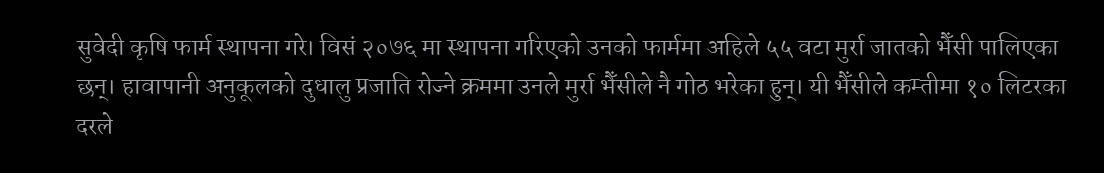सुवेदी कृषि फार्म स्थापना गरे। विसं २०७६ मा स्थापना गरिएको उनको फार्ममा अहिले ५५ वटा मुर्रा जातको भैँसी पालिएका छन्। हावापानी अनुकूलको दुधालु प्रजाति रोज्ने क्रममा उनले मुर्रा भैँसीले नै गोठ भरेका हुन्। यी भैँसीले कम्तीमा १० लिटरका दरले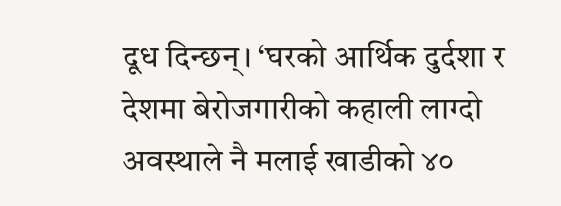दूध दिन्छन्। ‘घरको आर्थिक दुर्दशा र देशमा बेरोजगारीको कहाली लाग्दो अवस्थाले नै मलाई खाडीको ४०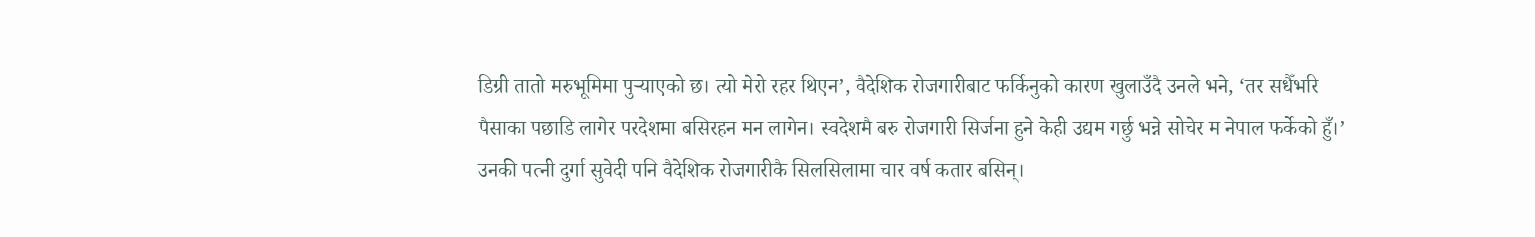डिग्री तातो मरुभूमिमा पुर्‍याएको छ। त्यो मेरो रहर थिएन’, वैदेशिक रोजगारीबाट फर्किनुको कारण खुलाउँदै उनले भने, ‘तर सधैँभरि पैसाका पछाडि लागेर परदेशमा बसिरहन मन लागेन। स्वदेशमै बरु रोजगारी सिर्जना हुने केही उद्यम गर्छु भन्ने सोचेर म नेपाल फर्केको हुँ।’ उनकी पत्नी दुर्गा सुवेदी पनि वैदेशिक रोजगारीकै सिलसिलामा चार वर्ष कतार बसिन्।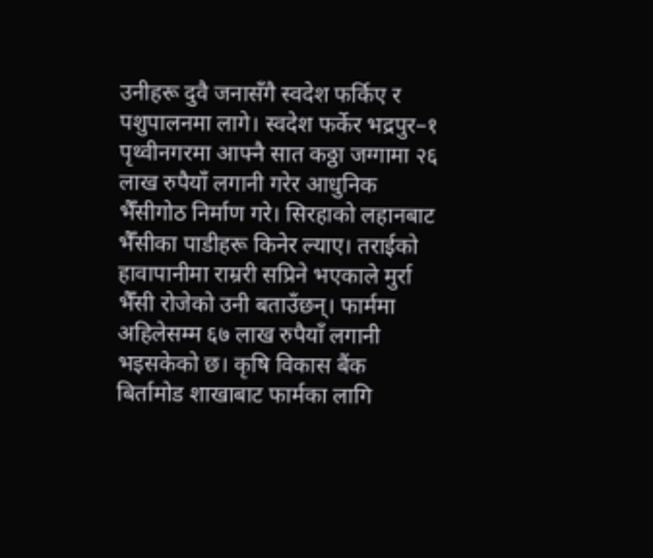उनीहरू दुवै जनासँगै स्वदेश फर्किए र पशुपालनमा लागे। स्वदेश फर्केर भद्रपुर–१ पृथ्वीनगरमा आफ्नै सात कठ्ठा जग्गामा २६ लाख रुपैयाँ लगानी गरेर आधुनिक भैँसीगोठ निर्माण गरे। सिरहाको लहानबाट भैँसीका पाडीहरू किनेर ल्याए। तराईको हावापानीमा राम्ररी सप्रिने भएकाले मुर्रा भैँसी रोजेको उनी बताउँछन्। फार्ममा अहिलेसम्म ६७ लाख रुपैयाँ लगानी भइसकेको छ। कृषि विकास बैंक बिर्तामोड शाखाबाट फार्मका लागि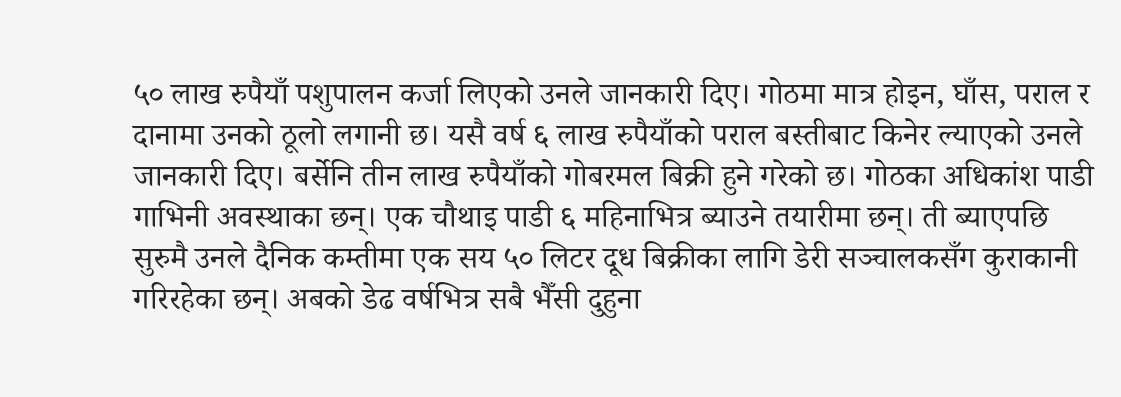५० लाख रुपैयाँ पशुपालन कर्जा लिएको उनले जानकारी दिए। गोठमा मात्र होइन, घाँस, पराल र दानामा उनको ठूलो लगानी छ। यसै वर्ष ६ लाख रुपैयाँको पराल बस्तीबाट किनेर ल्याएको उनले जानकारी दिए। बर्सेनि तीन लाख रुपैयाँको गोबरमल बिक्री हुने गरेको छ। गोठका अधिकांश पाडी गाभिनी अवस्थाका छन्। एक चौथाइ पाडी ६ महिनाभित्र ब्याउने तयारीमा छन्। ती ब्याएपछि सुरुमै उनले दैनिक कम्तीमा एक सय ५० लिटर दूध बिक्रीका लागि डेरी सञ्चालकसँग कुराकानी गरिरहेका छन्। अबको डेढ वर्षभित्र सबै भैँसी दुहुना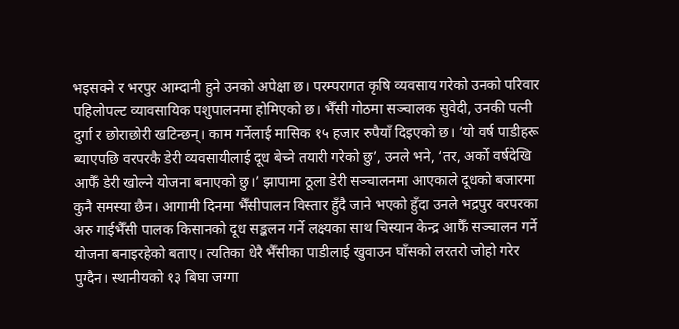भइसक्ने र भरपुर आम्दानी हुने उनको अपेक्षा छ। परम्परागत कृषि व्यवसाय गरेको उनको परिवार पहिलोपल्ट व्यावसायिक पशुपालनमा होमिएको छ। भैँसी गोठमा सञ्चालक सुवेदी, उनकी पत्नी दुर्गा र छोराछोरी खटिन्छन्। काम गर्नेलाई मासिक १५ हजार रुपैयाँ दिइएको छ। ‘यो वर्ष पाडीहरू ब्याएपछि वरपरकै डेरी व्यवसायीलाई दूध बेच्ने तयारी गरेको छु’, उनले भने, ‘तर, अर्को वर्षदेखि आफैँ डेरी खोल्ने योजना बनाएको छु।’ झापामा ठूला डेरी सञ्चालनमा आएकाले दूधको बजारमा कुनै समस्या छैन। आगामी दिनमा भैँसीपालन विस्तार हुँदै जाने भएको हुँदा उनले भद्रपुर वरपरका अरु गाईभैँसी पालक किसानको दूध सङ्कलन गर्ने लक्ष्यका साथ चिस्यान केन्द्र आफैँ सञ्चालन गर्ने योजना बनाइरहेको बताए। त्यतिका धेरै भैँसीका पाडीलाई खुवाउन घाँसको लरतरो जोहो गरेर पुग्दैन। स्थानीयको १३ बिघा जग्गा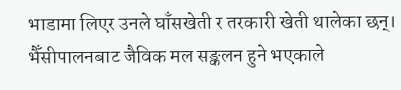भाडामा लिएर उनले घाँसखेती र तरकारी खेती थालेका छन्। भैँसीपालनबाट जैविक मल सङ्कलन हुने भएकाले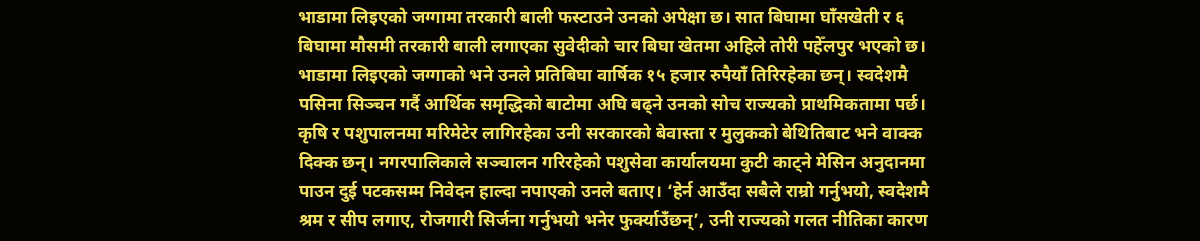भाडामा लिइएको जग्गामा तरकारी बाली फस्टाउने उनको अपेक्षा छ। सात बिघामा घाँसखेती र ६ बिघामा मौसमी तरकारी बाली लगाएका सुवेदीको चार बिघा खेतमा अहिले तोरी पहेँलपुर भएको छ। भाडामा लिइएको जग्गाको भने उनले प्रतिबिघा वार्षिक १५ हजार रुपैयाँ तिरिरहेका छन्। स्वदेशमै पसिना सिञ्चन गर्दै आर्थिक समृद्धिको बाटोमा अघि बढ्ने उनको सोच राज्यको प्राथमिकतामा पर्छ। कृषि र पशुपालनमा मरिमेटेर लागिरहेका उनी सरकारको बेवास्ता र मुलुकको बेथितिबाट भने वाक्क दिक्क छन्। नगरपालिकाले सञ्चालन गरिरहेको पशुसेवा कार्यालयमा कुटी काट्ने मेसिन अनुदानमा पाउन दुई पटकसम्म निवेदन हाल्दा नपाएको उनले बताए। ‘हेर्न आउँदा सबैले राम्रो गर्नुभयो, स्वदेशमै श्रम र सीप लगाए, रोजगारी सिर्जना गर्नुभयो भनेर फुर्क्याउँछन्’, उनी राज्यको गलत नीतिका कारण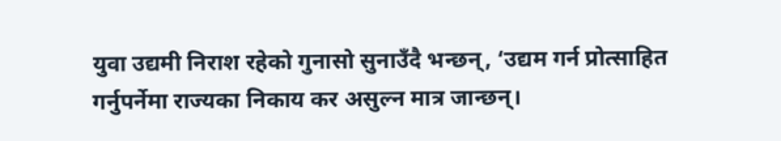युवा उद्यमी निराश रहेको गुनासो सुनाउँदै भन्छन्, ‘उद्यम गर्न प्रोत्साहित गर्नुपर्नेमा राज्यका निकाय कर असुल्न मात्र जान्छन्।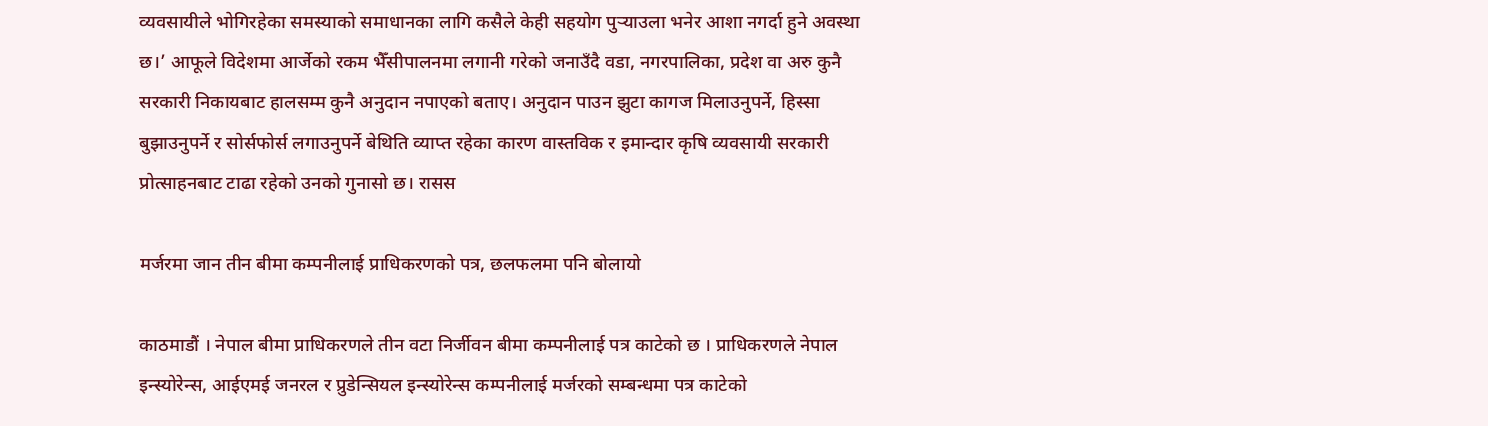व्यवसायीले भोगिरहेका समस्याको समाधानका लागि कसैले केही सहयोग पुर्‍याउला भनेर आशा नगर्दा हुने अवस्था छ।’ आफूले विदेशमा आर्जेको रकम भैँसीपालनमा लगानी गरेको जनाउँदै वडा, नगरपालिका, प्रदेश वा अरु कुनै सरकारी निकायबाट हालसम्म कुनै अनुदान नपाएको बताए। अनुदान पाउन झुटा कागज मिलाउनुपर्ने, हिस्सा बुझाउनुपर्ने र सोर्सफोर्स लगाउनुपर्ने बेथिति व्याप्त रहेका कारण वास्तविक र इमान्दार कृषि व्यवसायी सरकारी प्रोत्साहनबाट टाढा रहेको उनको गुनासो छ। रासस

मर्जरमा जान तीन बीमा कम्पनीलाई प्राधिकरणको पत्र, छलफलमा पनि बोलायो

काठमाडौं । नेपाल बीमा प्राधिकरणले तीन वटा निर्जीवन बीमा कम्पनीलाई पत्र काटेको छ । प्राधिकरणले नेपाल इन्स्योरेन्स, आईएमई जनरल र प्रुडेन्सियल इन्स्योरेन्स कम्पनीलाई मर्जरको सम्बन्धमा पत्र काटेको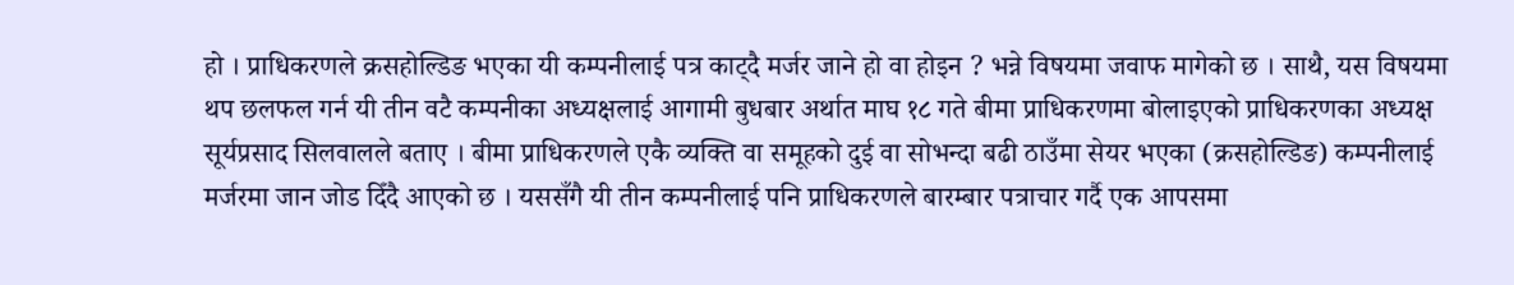हो । प्राधिकरणले क्रसहोल्डिङ भएका यी कम्पनीलाई पत्र काट्दै मर्जर जाने हो वा होइन ? भन्ने विषयमा जवाफ मागेको छ । साथै, यस विषयमा थप छलफल गर्न यी तीन वटै कम्पनीका अध्यक्षलाई आगामी बुधबार अर्थात माघ १८ गते बीमा प्राधिकरणमा बोलाइएको प्राधिकरणका अध्यक्ष सूर्यप्रसाद सिलवालले बताए । बीमा प्राधिकरणले एकै व्यक्ति वा समूहको दुई वा सोभन्दा बढी ठाउँमा सेयर भएका (क्रसहोल्डिङ) कम्पनीलाई मर्जरमा जान जोड दिँदै आएको छ । यससँगै यी तीन कम्पनीलाई पनि प्राधिकरणले बारम्बार पत्राचार गर्दै एक आपसमा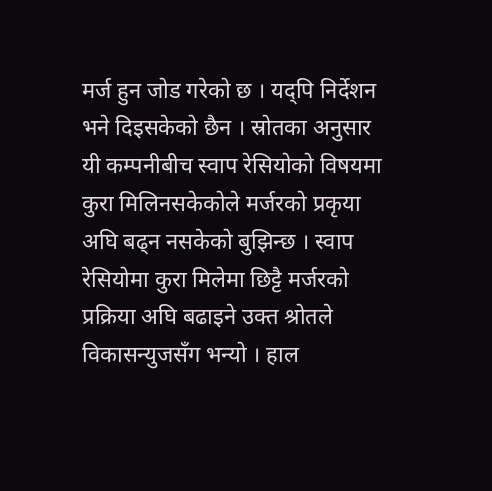मर्ज हुन जोड गरेको छ । यद्पि निर्देशन भने दिइसकेको छैन । स्रोतका अनुसार यी कम्पनीबीच स्वाप रेसियोको विषयमा कुरा मिलिनसकेकोले मर्जरको प्रकृया अघि बढ्न नसकेको बुझिन्छ । स्वाप रेसियोमा कुरा मिलेमा छिट्टै मर्जरको प्रक्रिया अघि बढाइने उक्त श्रोतले विकासन्युजसँग भन्यो । हाल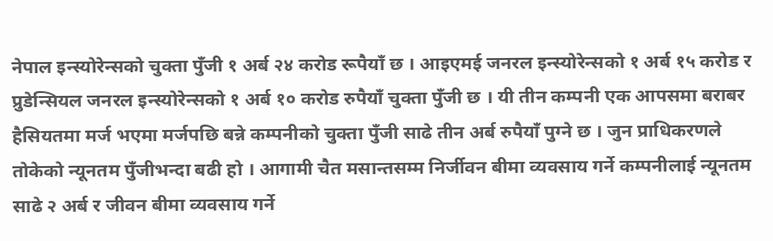नेपाल इन्स्योरेन्सको चुक्ता पुँजी १ अर्ब २४ करोड रूपैयाँ छ । आइएमई जनरल इन्स्योरेन्सको १ अर्ब १५ करोड र प्रुडेन्सियल जनरल इन्स्योरेन्सको १ अर्ब १० करोड रुपैयाँ चुक्ता पुँजी छ । यी तीन कम्पनी एक आपसमा बराबर हैसियतमा मर्ज भएमा मर्जपछि बन्ने कम्पनीको चुक्ता पुँजी साढे तीन अर्ब रुपैयाँ पुग्ने छ । जुन प्राधिकरणले तोकेको न्यूनतम पुँजीभन्दा बढी हो । आगामी चैत मसान्तसम्म निर्जीवन बीमा व्यवसाय गर्ने कम्पनीलाई न्यूनतम साढे २ अर्ब र जीवन बीमा व्यवसाय गर्ने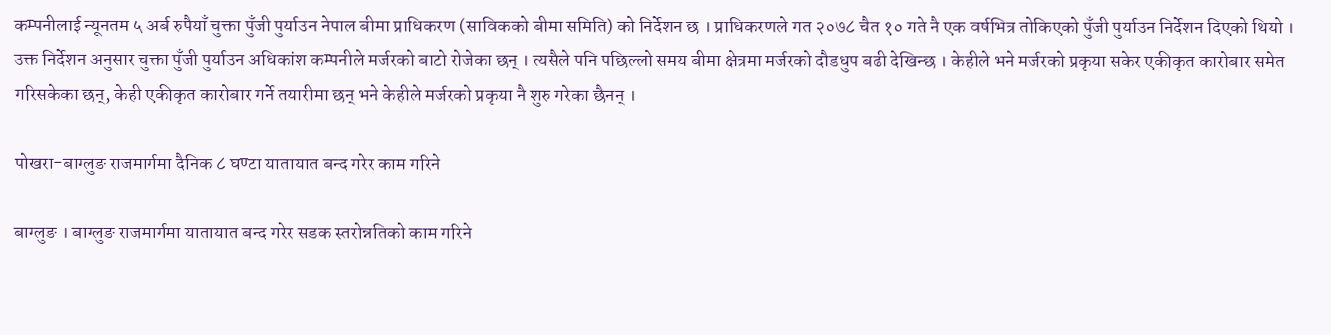कम्पनीलाई न्यूनतम ५ अर्ब रुपैयाँ चुक्ता पुँजी पुर्याउन नेपाल बीमा प्राधिकरण (साविकको बीमा समिति) को निर्देशन छ । प्राधिकरणले गत २०७८ चैत १० गते नै एक वर्षभित्र तोकिएको पुँजी पुर्याउन निर्देशन दिएको थियो । उक्त निर्देशन अनुसार चुक्ता पुँजी पुर्याउन अधिकांश कम्पनीले मर्जरको बाटो रोजेका छन् । त्यसैले पनि पछिल्लो समय बीमा क्षेत्रमा मर्जरको दौडधुप बढी देखिन्छ । केहीले भने मर्जरको प्रकृया सकेर एकीकृत कारोबार समेत गरिसकेका छन्, केही एकीकृत कारोबार गर्ने तयारीमा छन् भने केहीले मर्जरको प्रकृया नै शुरु गरेका छैनन् ।

पोखरा-बाग्लुङ राजमार्गमा दैनिक ८ घण्टा यातायात बन्द गरेर काम गरिने

बाग्लुङ । बाग्लुङ राजमार्गमा यातायात बन्द गरेर सडक स्तरोन्नतिको काम गरिने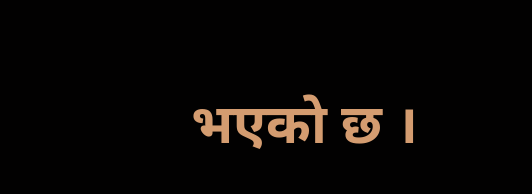भएको छ ।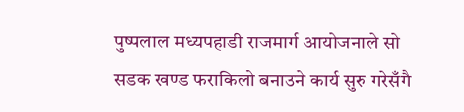पुष्पलाल मध्यपहाडी राजमार्ग आयोजनाले सो सडक खण्ड फराकिलो बनाउने कार्य सुरु गरेसँगै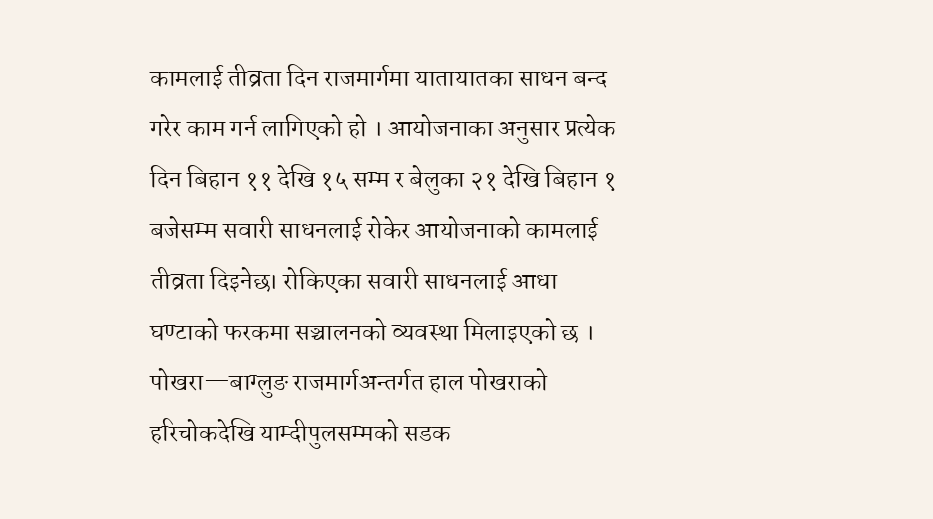कामलाई तीव्रता दिन राजमार्गमा यातायातका साधन बन्द गरेर काम गर्न लागिएको हो । आयोजनाका अनुसार प्रत्येक दिन बिहान ११ देखि १५ सम्म र बेलुका २१ देखि बिहान १ बजेसम्म सवारी साधनलाई रोकेर आयोजनाको कामलाई तीव्रता दिइनेछ। रोकिएका सवारी साधनलाई आधा घण्टाको फरकमा सञ्चालनको व्यवस्था मिलाइएको छ । पोखरा—बाग्लुङ राजमार्गअन्तर्गत हाल पोखराको हरिचोकदेखि याम्दीपुलसम्मको सडक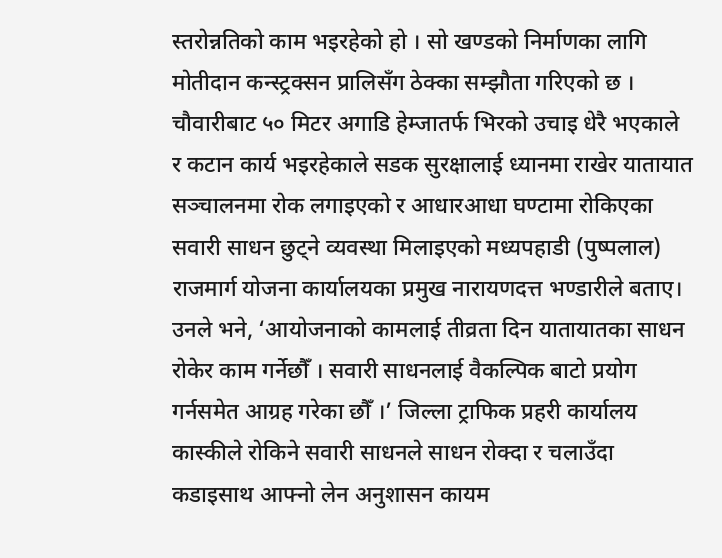स्तरोन्नतिको काम भइरहेको हो । सो खण्डको निर्माणका लागि मोतीदान कन्स्ट्रक्सन प्रालिसँग ठेक्का सम्झौता गरिएको छ । चौवारीबाट ५० मिटर अगाडि हेम्जातर्फ भिरको उचाइ धेरै भएकाले र कटान कार्य भइरहेकाले सडक सुरक्षालाई ध्यानमा राखेर यातायात सञ्चालनमा रोक लगाइएको र आधारआधा घण्टामा रोकिएका सवारी साधन छुट्ने व्यवस्था मिलाइएको मध्यपहाडी (पुष्पलाल) राजमार्ग योजना कार्यालयका प्रमुख नारायणदत्त भण्डारीले बताए। उनले भने, ‘आयोजनाको कामलाई तीव्रता दिन यातायातका साधन रोकेर काम गर्नेछौँ । सवारी साधनलाई वैकल्पिक बाटो प्रयोग गर्नसमेत आग्रह गरेका छौँ ।’ जिल्ला ट्राफिक प्रहरी कार्यालय कास्कीले रोकिने सवारी साधनले साधन रोक्दा र चलाउँदा कडाइसाथ आफ्नो लेन अनुशासन कायम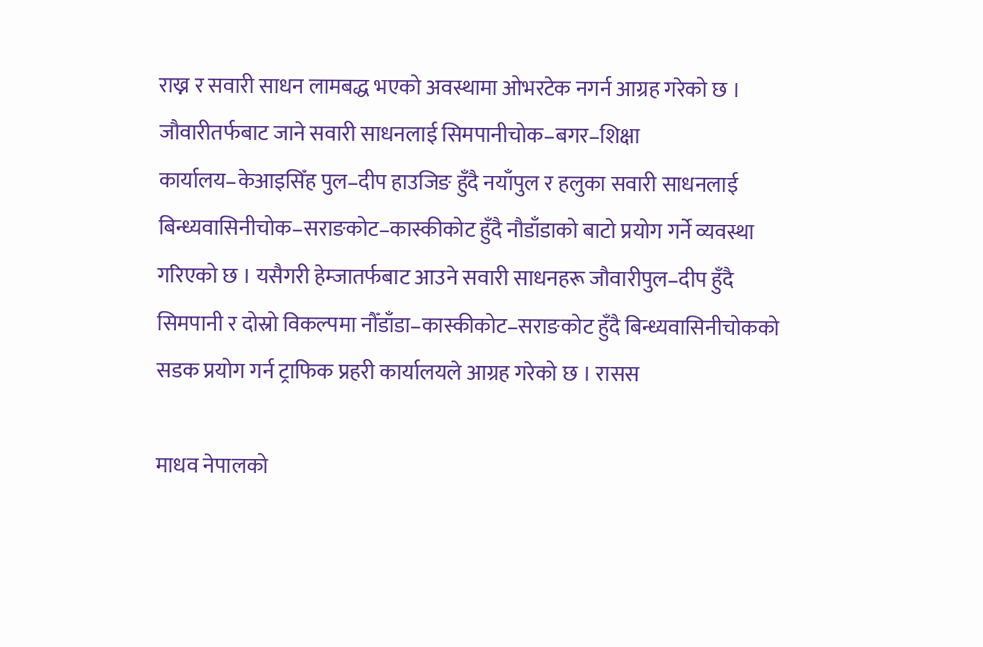राख्न र सवारी साधन लामबद्ध भएको अवस्थामा ओभरटेक नगर्न आग्रह गरेको छ । जौवारीतर्फबाट जाने सवारी साधनलाई सिमपानीचोक–बगर–शिक्षा कार्यालय–केआइसिँह पुल–दीप हाउजिङ हुँदै नयाँपुल र हलुका सवारी साधनलाई बिन्ध्यवासिनीचोक–सराङकोट–कास्कीकोट हुँदै नौडाँडाको बाटो प्रयोग गर्ने व्यवस्था गरिएको छ । यसैगरी हेम्जातर्फबाट आउने सवारी साधनहरू जौवारीपुल–दीप हुँदै सिमपानी र दोस्रो विकल्पमा नौँडाँडा–कास्कीकोट–सराङकोट हुँदै बिन्ध्यवासिनीचोकको सडक प्रयोग गर्न ट्राफिक प्रहरी कार्यालयले आग्रह गरेको छ । रासस

माधव नेपालको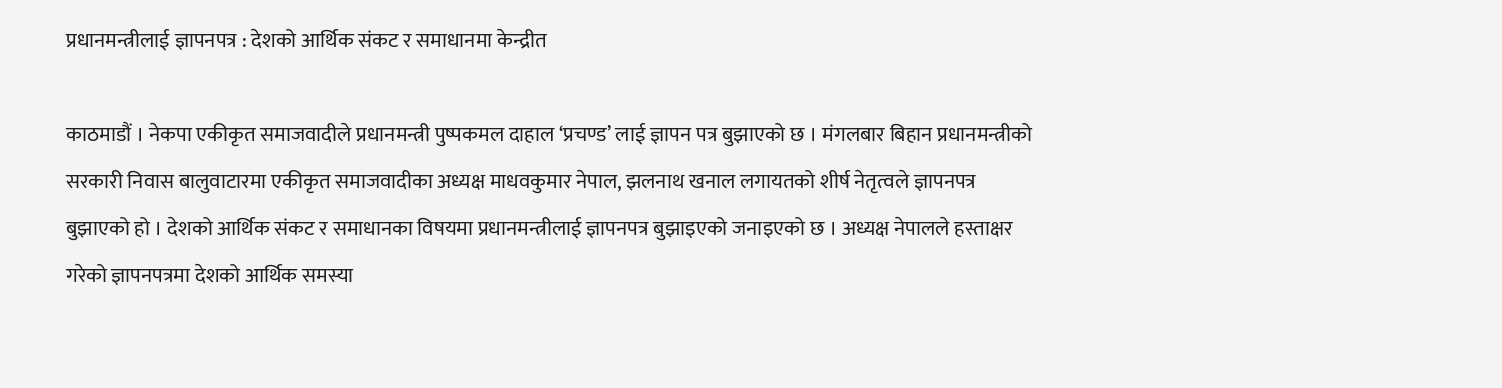प्रधानमन्त्रीलाई ज्ञापनपत्र : देशको आर्थिक संकट र समाधानमा केन्द्रीत

काठमाडौं । नेकपा एकीकृत समाजवादीले प्रधानमन्त्री पुष्पकमल दाहाल ‘प्रचण्ड’ लाई ज्ञापन पत्र बुझाएको छ । मंगलबार बिहान प्रधानमन्त्रीको सरकारी निवास बालुवाटारमा एकीकृत समाजवादीका अध्यक्ष माधवकुमार नेपाल, झलनाथ खनाल लगायतको शीर्ष नेतृत्वले ज्ञापनपत्र बुझाएको हो । देशको आर्थिक संकट र समाधानका विषयमा प्रधानमन्त्रीलाई ज्ञापनपत्र बुझाइएको जनाइएको छ । अध्यक्ष नेपालले हस्ताक्षर गरेको ज्ञापनपत्रमा देशको आर्थिक समस्या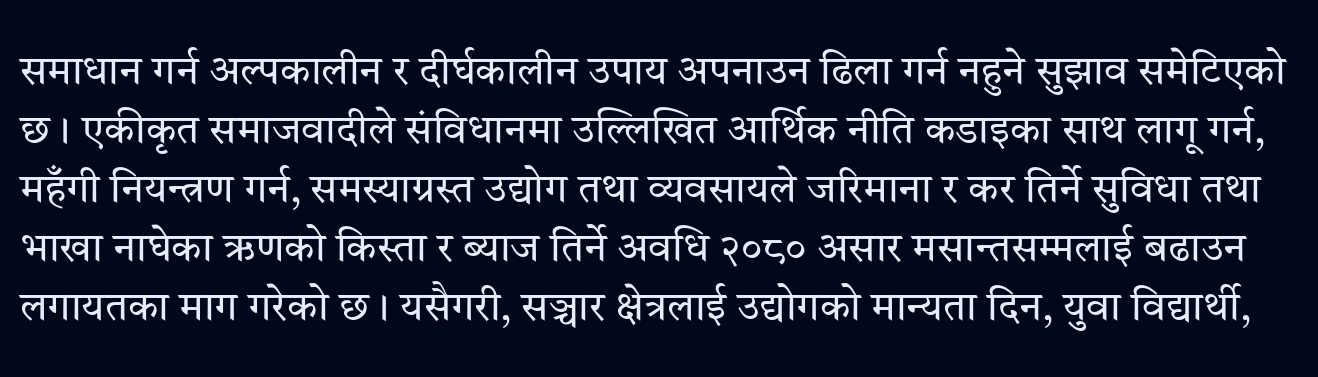समाधान गर्न अल्पकालीन र दीर्घकालीन उपाय अपनाउन ढिला गर्न नहुने सुझाव समेटिएको छ । एकीकृत समाजवादीले संविधानमा उल्लिखित आर्थिक नीति कडाइका साथ लागू गर्न, महँगी नियन्त्रण गर्न, समस्याग्रस्त उद्योग तथा व्यवसायले जरिमाना र कर तिर्ने सुविधा तथा भाखा नाघेका ऋणको किस्ता र ब्याज तिर्ने अवधि २०८० असार मसान्तसम्मलाई बढाउन लगायतका माग गरेको छ । यसैगरी, सञ्चार क्षेत्रलाई उद्योगको मान्यता दिन, युवा विद्यार्थी,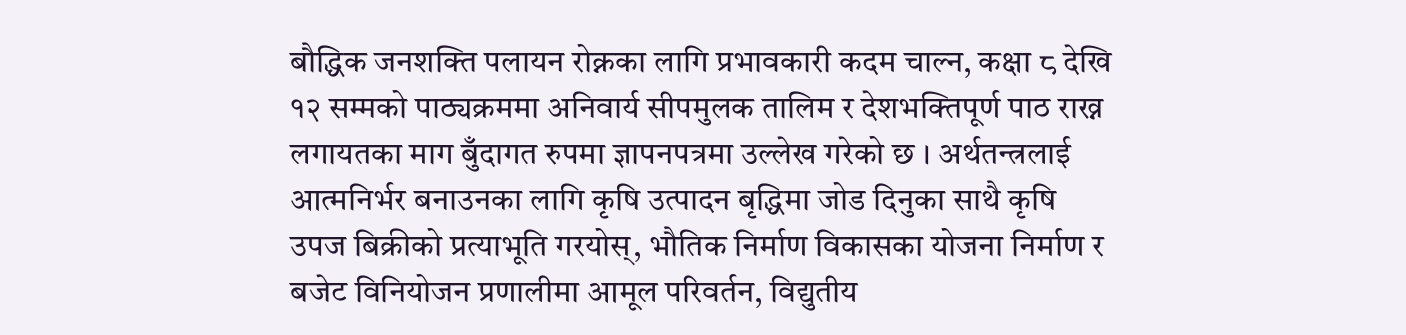बौद्धिक जनशक्ति पलायन रोक्नका लागि प्रभावकारी कदम चाल्न, कक्षा ८ देखि १२ सम्मको पाठ्यक्रममा अनिवार्य सीपमुलक तालिम र देशभक्तिपूर्ण पाठ राख्न लगायतका माग बुँदागत रुपमा ज्ञापनपत्रमा उल्लेख गरेको छ । अर्थतन्त्रलाई आत्मनिर्भर बनाउनका लागि कृषि उत्पादन बृद्धिमा जोड दिनुका साथै कृषि उपज बिक्रीको प्रत्याभूति गरयोस्, भौतिक निर्माण विकासका योजना निर्माण र बजेट विनियोजन प्रणालीमा आमूल परिवर्तन, विद्युतीय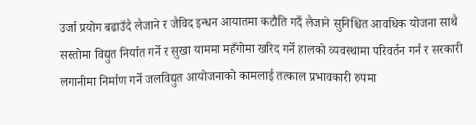उर्जा प्रयोग बढाउँदै लैजाने र जैविद इन्धन आयातमा कटौति गर्दै लैजाने सुनिश्चित आवधिक योजना साथै सस्तोमा विद्युत निर्यात गर्ने र सुखा याममा महँगोमा खरिद गर्ने हालको व्यवस्थामा परिवर्तन गर्न र सरकारी लगानीमा निर्माण गर्ने जलविद्युत आयोजनाको कामलाई तत्काल प्रभावकारी रुपमा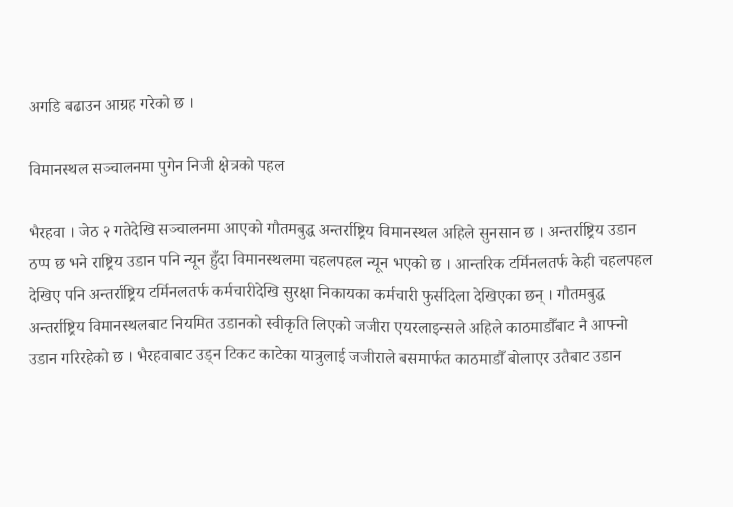अगडि बढाउन आग्रह गरेको छ ।

विमानस्थल सञ्चालनमा पुगेन निजी क्षेत्रको पहल

भैरहवा । जेठ २ गतेदेखि सञ्चालनमा आएको गौतमबुद्ध अन्तर्राष्ट्रिय विमानस्थल अहिले सुनसान छ । अन्तर्राष्ट्रिय उडान ठप्प छ भने राष्ट्रिय उडान पनि न्यून हुँदा विमानस्थलमा चहलपहल न्यून भएको छ । आन्तरिक टर्मिनलतर्फ केही चहलपहल देखिए पनि अन्तर्राष्ट्रिय टर्मिनलतर्फ कर्मचारीदेखि सुरक्षा निकायका कर्मचारी फुर्सदिला देखिएका छन् । गौतमबुद्ध अन्तर्राष्ट्रिय विमानस्थलबाट नियमित उडानको स्वीकृति लिएको जजीरा एयरलाइन्सले अहिले काठमाडौँबाट नै आफ्नो उडान गरिरहेको छ । भैरहवाबाट उड्न टिकट काटेका यात्रुलाई जजीराले बसमार्फत काठमाडौँ बोलाएर उतैबाट उडान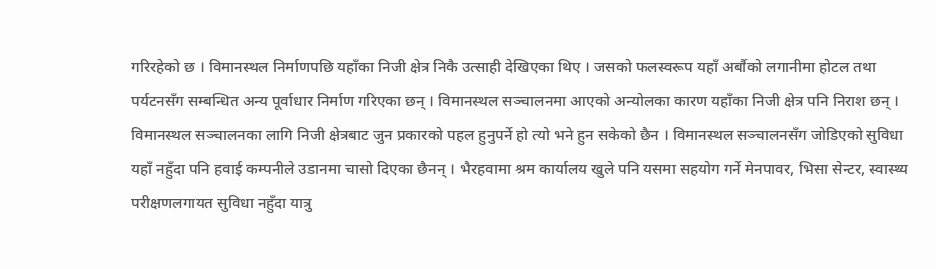गरिरहेको छ । विमानस्थल निर्माणपछि यहाँका निजी क्षेत्र निकै उत्साही देखिएका थिए । जसको फलस्वरूप यहाँ अर्बौको लगानीमा होटल तथा पर्यटनसँग सम्बन्धित अन्य पूर्वाधार निर्माण गरिएका छन् । विमानस्थल सञ्चालनमा आएको अन्योलका कारण यहाँका निजी क्षेत्र पनि निराश छन् । विमानस्थल सञ्चालनका लागि निजी क्षेत्रबाट जुन प्रकारको पहल हुनुपर्ने हो त्यो भने हुन सकेको छैन । विमानस्थल सञ्चालनसँग जोडिएको सुविधा यहाँ नहुँदा पनि हवाई कम्पनीले उडानमा चासो दिएका छैनन् । भैरहवामा श्रम कार्यालय खुले पनि यसमा सहयोग गर्ने मेनपावर, भिसा सेन्टर, स्वास्थ्य परीक्षणलगायत सुविधा नहुँदा यात्रु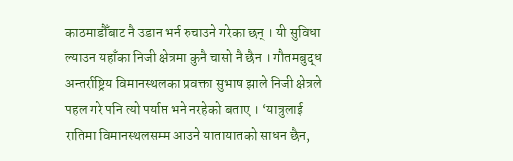काठमाडौँबाट नै उडान भर्न रुचाउने गरेका छन् । यी सुविधा ल्याउन यहाँका निजी क्षेत्रमा कुनै चासो नै छैन । गौतमबुद्ध अन्तर्राष्ट्रिय विमानस्थलका प्रवक्ता सुभाष झाले निजी क्षेत्रले पहल गरे पनि त्यो पर्याप्त भने नरहेको बताए । ‘यात्रुलाई रातिमा विमानस्थलसम्म आउने यातायातको साधन छैन,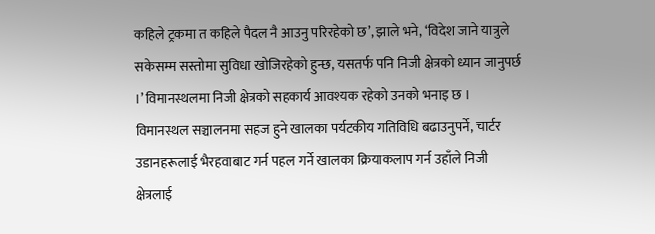कहिले ट्रकमा त कहिले पैदल नै आउनु परिरहेको छ’, झाले भने, ‘विदेश जाने यात्रुले सकेसम्म सस्तोमा सुविधा खोजिरहेको हुन्छ, यसतर्फ पनि निजी क्षेत्रको ध्यान जानुपर्छ ।’ विमानस्थलमा निजी क्षेत्रको सहकार्य आवश्यक रहेको उनको भनाइ छ । विमानस्थल सञ्चालनमा सहज हुने खालका पर्यटकीय गतिविधि बढाउनुपर्ने, चार्टर उडानहरूलाई भैरहवाबाट गर्न पहल गर्ने खालका क्रियाकलाप गर्न उहाँले निजी क्षेत्रलाई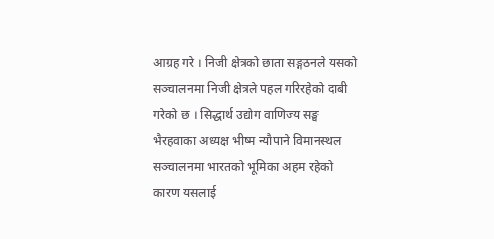आग्रह गरे । निजी क्षेत्रको छाता सङ्गठनले यसको सञ्चालनमा निजी क्षेत्रले पहल गरिरहेको दाबी गरेको छ । सिद्धार्थ उद्योग वाणिज्य सङ्घ भैरहवाका अध्यक्ष भीष्म न्यौपाने विमानस्थल सञ्चालनमा भारतको भूमिका अहम रहेको कारण यसलाई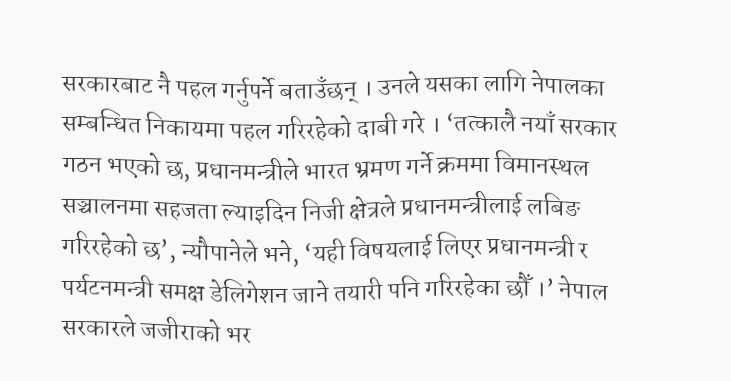सरकारबाट नै पहल गर्नुपर्ने बताउँछन् । उनले यसका लागि नेपालका सम्बन्धित निकायमा पहल गरिरहेको दाबी गरे । ‘तत्कालै नयाँ सरकार गठन भएको छ, प्रधानमन्त्रीले भारत भ्रमण गर्ने क्रममा विमानस्थल सञ्चालनमा सहजता ल्याइदिन निजी क्षेत्रले प्रधानमन्त्रीलाई लबिङ गरिरहेको छ’, न्यौपानेले भने, ‘यही विषयलाई लिएर प्रधानमन्त्री र पर्यटनमन्त्री समक्ष डेलिगेशन जाने तयारी पनि गरिरहेका छौँ ।’ नेपाल सरकारले जजीराको भर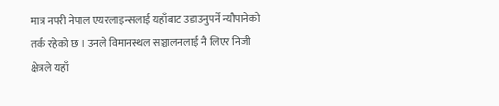मात्र नपरी नेपाल एयरलाइन्सलाई यहाँबाट उडाउनुपर्ने न्यौपानेको तर्क रहेको छ । उनले विमानस्थल सञ्चालनलाई नै लिएर निजी क्षेत्रले यहाँ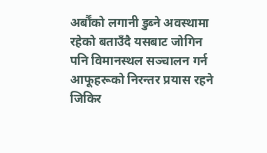अर्बौंको लगानी डुब्ने अवस्थामा रहेको बताउँदै यसबाट जोगिन पनि विमानस्थल सञ्चालन गर्न आफूहरूको निरन्तर प्रयास रहने जिकिर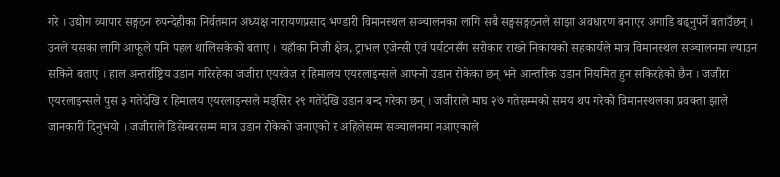गरे । उद्योग व्यापार सङ्गठन रुपन्देहीका निर्वतमान अध्यक्ष नारायणप्रसाद भण्डारी विमानस्थल सञ्चालनका लागि सबै सङ्घसङ्गठनले साझा अवधारण बनाएर अगाडि बढ्नुपर्ने बताउँछन् । उनले यसका लागि आफूले पनि पहल थालिसकेको बताए । यहाँका निजी क्षेत्र, ट्राभल एजेन्सी एवं पर्यटनसँग सरोकार राख्ने निकायको सहकार्यले मात्र विमानस्थल सञ्चालनमा ल्याउन सकिने बताए । हाल अन्तर्राष्ट्रिय उडान गरिरहेका जजीरा एयरवेज र हिमालय एयरलाइन्सले आफ्नो उडान रोकेका छन् भने आन्तरिक उडान नियमित हुन सकिरहेको छैन । जजीरा एयरलाइन्सले पुस ३ गतेदेखि र हिमालय एयरलाइन्सले मङ्सिर २९ गतेदेखि उडान बन्द गरेका छन् । जजीराले माघ २७ गतेसम्मको समय थप गरेको विमानस्थलका प्रवक्ता झाले जानकारी दिनुभयो । जजीराले डिसेम्बरसम्म मात्र उडान रोकेको जनाएको र अहिलेसम्म सञ्चालनमा नआएकाले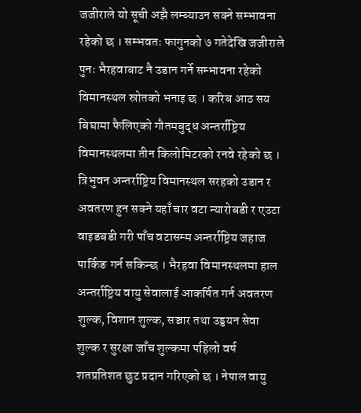जजीराले यो सूची अझै लम्ब्याउन सक्ने सम्भावना रहेको छ । सम्भवतः फागुनको ७ गतेदेखि जजीराले पुनः भैरहवाबाट नै उडान गर्ने सम्भावना रहेको विमानस्थल स्रोतको भनाइ छ । करिब आठ सय बिघामा फैलिएको गौतमबुद्ध अन्तर्राष्ट्रिय विमानस्थलमा तीन किलोमिटरको रनवे रहेको छ । त्रिभुवन अन्तर्राष्ट्रिय विमानस्थल सरहको उडान र अवतरण हुन सक्ने यहाँ चार वटा न्यारोबडी र एउटा वाइडबडी गरी पाँच वटासम्म अन्तर्राष्ट्रिय जहाज पार्किङ गर्न सकिन्छ । भैरहवा विमानस्थलमा हाल अन्तर्राष्ट्रिय वायु सेवालाई आकर्षित गर्न अवतरण शुल्क, विशान शुल्क, सञ्चार तथा उड्डयन सेवा शुल्क र सुरक्षा जाँच शुल्कमा पहिलो वर्ष शतप्रतिशत छुट प्रदान गरिएको छ । नेपाल वायु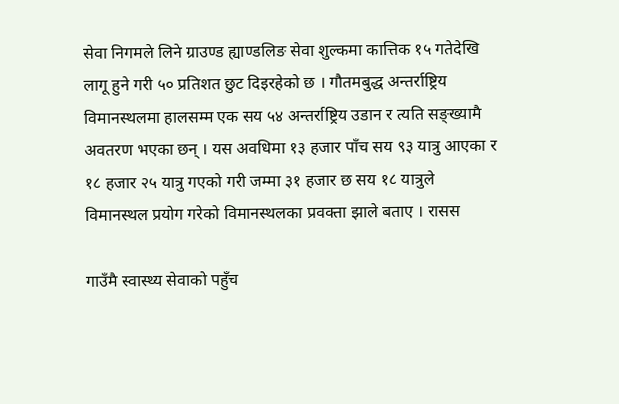सेवा निगमले लिने ग्राउण्ड ह्याण्डलिङ सेवा शुल्कमा कात्तिक १५ गतेदेखि लागू हुने गरी ५० प्रतिशत छुट दिइरहेको छ । गौतमबुद्ध अन्तर्राष्ट्रिय विमानस्थलमा हालसम्म एक सय ५४ अन्तर्राष्ट्रिय उडान र त्यति सङ्ख्यामै अवतरण भएका छन् । यस अवधिमा १३ हजार पाँच सय ९३ यात्रु आएका र १८ हजार २५ यात्रु गएको गरी जम्मा ३१ हजार छ सय १८ यात्रुले विमानस्थल प्रयोग गरेको विमानस्थलका प्रवक्ता झाले बताए । रासस

गाउँमै स्वास्थ्य सेवाको पहुँच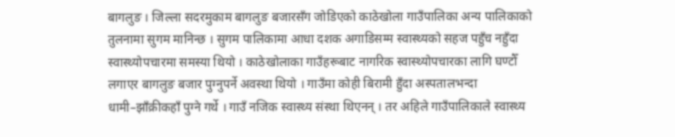बागलुङ । जिल्ला सदरमुकाम बागलुङ बजारसँग जोडिएको काठेखोला गाउँपालिका अन्य पालिकाको तुलनामा सुगम मानिन्छ । सुगम पालिकामा आधा दशक अगाडिसम्म स्वास्थ्यको सहज पहुँच नहुँदा स्वास्थ्योपचारमा समस्या थियो । काठेखोलाका गाउँहरूबाट नागरिक स्वास्थ्योपचारका लागि घण्टौँ लगाएर बागलुङ बजार पुग्नुपर्ने अवस्था थियो । गाउँमा कोही बिरामी हुँदा अस्पतालभन्दा धामी–झाँक्रीकहाँ पुग्ने गर्थे । गाउँ नजिक स्वास्थ्य संस्था थिएनन् । तर अहिले गाउँपालिकाले स्वास्थ्य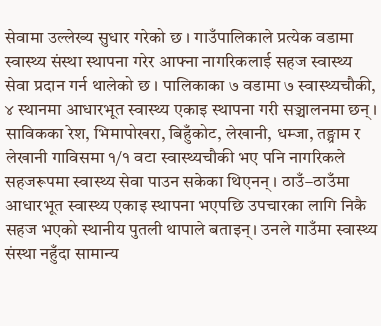सेवामा उल्लेख्य सुधार गरेको छ । गाउँपालिकाले प्रत्येक वडामा स्वास्थ्य संस्था स्थापना गरेर आफ्ना नागरिकलाई सहज स्वास्थ्य सेवा प्रदान गर्न थालेको छ । पालिकाका ७ वडामा ७ स्वास्थ्यचौकी, ४ स्थानमा आधारभूत स्वास्थ्य एकाइ स्थापना गरी सञ्चालनमा छन् । साविकका रेश, भिमापोखरा, बिहुँकोट, लेखानी, धम्जा, तङ्ग्राम र लेखानी गाविसमा १/१ वटा स्वास्थ्यचौकी भए पनि नागरिकले सहजरूपमा स्वास्थ्य सेवा पाउन सकेका थिएनन् । ठाउँ–ठाउँमा आधारभूत स्वास्थ्य एकाइ स्थापना भएपछि उपचारका लागि निकै सहज भएको स्थानीय पुतली थापाले बताइन्। उनले गाउँमा स्वास्थ्य संस्था नहुँदा सामान्य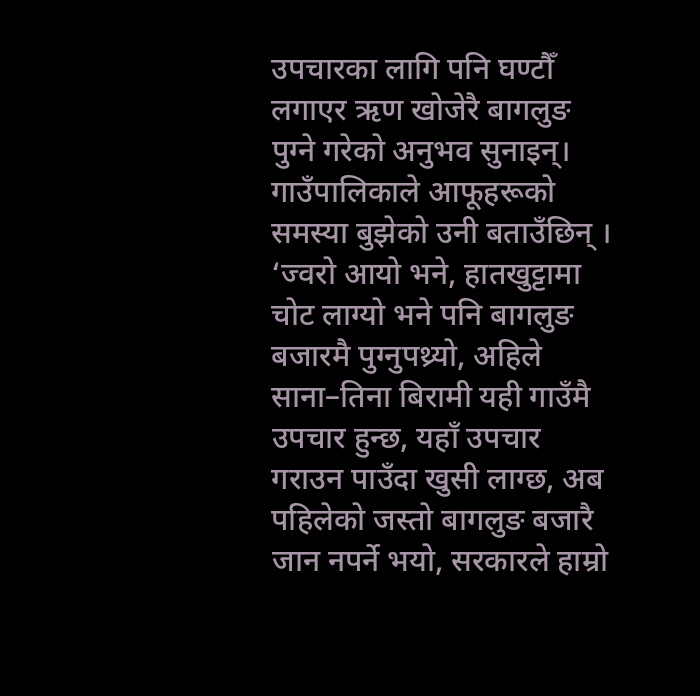उपचारका लागि पनि घण्टौँ लगाएर ऋण खोजेरै बागलुङ पुग्ने गरेको अनुभव सुनाइन्। गाउँपालिकाले आफूहरूको समस्या बुझेको उनी बताउँछिन् । ‘ज्वरो आयो भने, हातखुट्टामा चोट लाग्यो भने पनि बागलुङ बजारमै पुग्नुपथ्र्यो, अहिले साना–तिना बिरामी यही गाउँमै उपचार हुन्छ, यहाँ उपचार गराउन पाउँदा खुसी लाग्छ, अब पहिलेको जस्तो बागलुङ बजारै जान नपर्ने भयो, सरकारले हाम्रो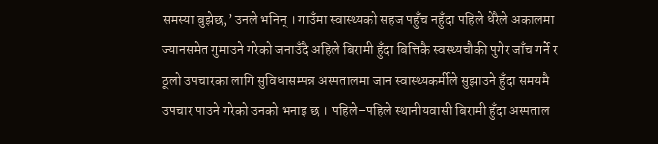समस्या बुझेछ,’ उनले भनिन् । गाउँमा स्वास्थ्यको सहज पहुँच नहुँदा पहिले धेरैले अकालमा ज्यानसमेत गुमाउने गरेको जनाउँदै अहिले बिरामी हुँदा बित्तिकै स्वस्थ्यचौकी पुगेर जाँच गर्ने र ठूलो उपचारका लागि सुविधासम्पन्न अस्पतालमा जान स्वास्थ्यकर्मीले सुझाउने हुँदा समयमै उपचार पाउने गरेको उनको भनाइ छ । पहिले–पहिले स्थानीयवासी बिरामी हुँदा अस्पताल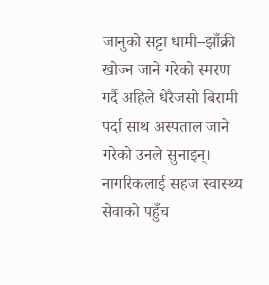जानुको सट्टा धामी–झाँक्री खोज्न जाने गरेको स्मरण गर्दै अहिले धेरैजसो बिरामी पर्दा साथ अस्पताल जाने गरेको उनले सुनाइन्। नागरिकलाई सहज स्वास्थ्य सेवाको पहुँच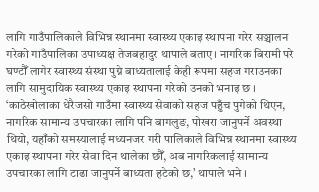लागि गाउँपालिकाले विभिन्न स्थानमा स्वास्थ्य एकाइ स्थापना गरेर सञ्चालन गरेको गाउँपालिका उपाध्यक्ष तेजबहादुर थापाले बताए। नागरिक बिरामी परे घण्टौँ लागेर स्वास्थ्य संस्था पुग्ने बाध्यतालाई केही रूपमा सहज गराउनका लागि सामुदायिक स्वास्थ्य एकाइ स्थापना गरेको उनको भनाइ छ । ‘काठेखोलाका धेरैजसो गाउँमा स्वास्थ्य सेवाको सहज पहुँच पुगेको थिएन, नागरिक सामान्य उपचारका लागि पनि बागलुङ, पोखरा जानुपर्ने अवस्था थियो, यहाँको समस्यालाई मध्यनजर गरी पालिकाले विभिन्न स्थानमा स्वास्थ्य एकाइ स्थापना गरेर सेवा दिन थालेका छौँ, अब नागरिकलाई सामान्य उपचारका लागि टाढा जानुपर्ने बाध्यता हटेको छ,’ थापाले भने ।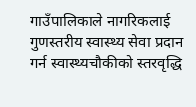गाउँपालिकाले नागरिकलाई गुणस्तरीय स्वास्थ्य सेवा प्रदान गर्न स्वास्थ्यचौकीको स्तरवृद्धि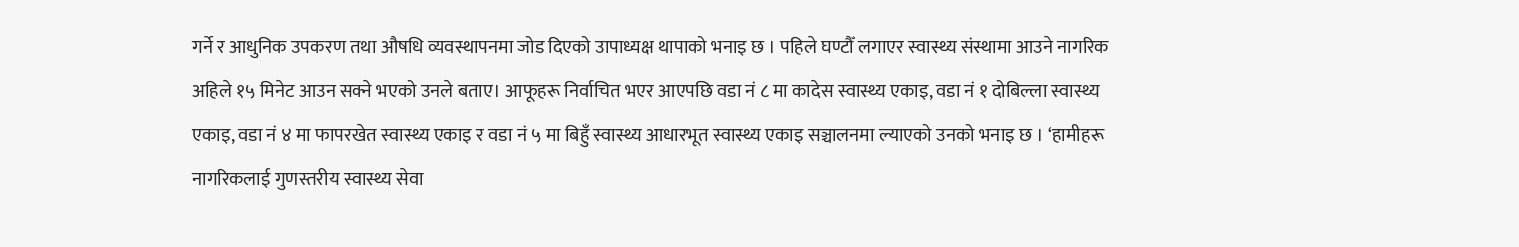गर्ने र आधुनिक उपकरण तथा औषधि व्यवस्थापनमा जोड दिएको उापाध्यक्ष थापाको भनाइ छ । पहिले घण्टौँ लगाएर स्वास्थ्य संस्थामा आउने नागरिक अहिले १५ मिनेट आउन सक्ने भएको उनले बताए। आफूहरू निर्वाचित भएर आएपछि वडा नं ८ मा कादेस स्वास्थ्य एकाइ, वडा नं १ दोबिल्ला स्वास्थ्य एकाइ, वडा नं ४ मा फापरखेत स्वास्थ्य एकाइ र वडा नं ५ मा बिहुँ स्वास्थ्य आधारभूत स्वास्थ्य एकाइ सञ्चालनमा ल्याएको उनको भनाइ छ । ‘हामीहरू नागरिकलाई गुणस्तरीय स्वास्थ्य सेवा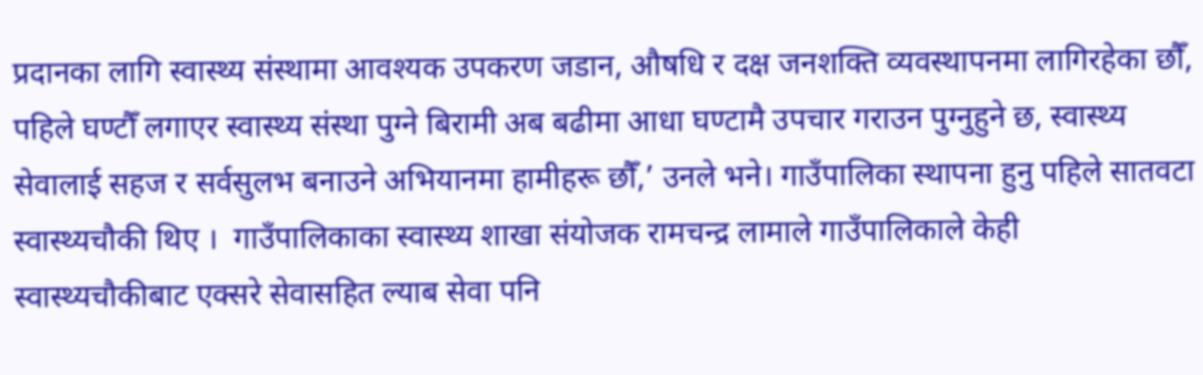प्रदानका लागि स्वास्थ्य संस्थामा आवश्यक उपकरण जडान, औषधि र दक्ष जनशक्ति व्यवस्थापनमा लागिरहेका छौँ, पहिले घण्टौँ लगाएर स्वास्थ्य संस्था पुग्ने बिरामी अब बढीमा आधा घण्टामै उपचार गराउन पुग्नुहुने छ, स्वास्थ्य सेवालाई सहज र सर्वसुलभ बनाउने अभियानमा हामीहरू छौँ,’ उनले भने। गाउँपालिका स्थापना हुनु पहिले सातवटा स्वास्थ्यचौकी थिए ।  गाउँपालिकाका स्वास्थ्य शाखा संयोजक रामचन्द्र लामाले गाउँपालिकाले केही स्वास्थ्यचौकीबाट एक्सरे सेवासहित ल्याब सेवा पनि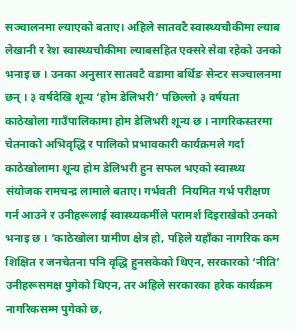सञ्चालनमा ल्याएको बताए। अहिले सातवटै स्वास्थ्यचौकीमा ल्याब लेखानी र रेश स्वास्थ्यचौकीमा ल्याबसहित एक्सरे सेवा रहेको उनको भनाइ छ । उनका अनुसार सातवटै वडामा बर्थिङ सेन्टर सञ्चालनमा छन् । ३ वर्षदेखि शून्य ‘होम डेलिभरी’ पछिल्लो ३ वर्षयता काठेखोला गाउँपालिकामा होम डेलिभरी शून्य छ । नागरिकस्तरमा चेतनाको अभिवृद्धि र पालिको प्रभावकारी कार्यक्रमले गर्दा काठेखोलामा शून्य होम डेलिभरी हुन सफल भएको स्वास्थ्य संयोजक रामचन्द्र लामाले बताए। गर्भवती  नियमित गर्भ परीक्षण गर्न आउने र उनीहरूलाई स्वास्थ्यकर्मीले परामर्श दिइराखेको उनको भनाइ छ । ‘काठेखोला ग्रामीण क्षेत्र हो, पहिले यहाँका नागरिक कम शिक्षित र जनचेतना पनि वृद्धि हुनसकेको थिएन, सरकारको ‘नीति’ उनीहरूसमक्ष पुगेको थिएन, तर अहिले सरकारका हरेक कार्यक्रम नागरिकसम्म पुगेको छ,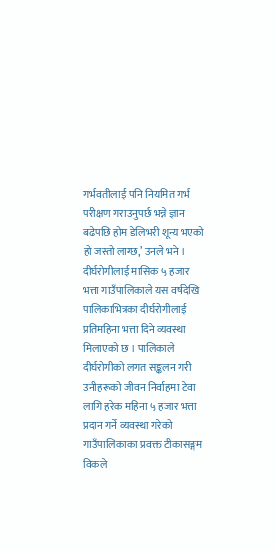गर्भवतीलाई पनि नियमित गर्भ परीक्षण गराउनुपर्छ भन्ने ज्ञान बढेपछि होम डेलिभरी शून्य भएको हो जस्तो लाग्छ,’ उनले भने । दीर्घरोगीलाई मासिक ५ हजार भत्ता गाउँपालिकाले यस वर्षदेखि पालिकाभित्रका दीर्घरोगीलाई प्रतिमहिना भत्ता दिने व्यवस्था मिलाएको छ । पालिकाले दीर्घरोगीको लगत सङ्कलन गरी उनीहरूको जीवन निर्वाहमा टेवा लागि हरेक महिना ५ हजार भत्ता प्रदान गर्ने व्यवस्था गरेको गाउँपालिकाका प्रवक्त टीकासङ्गम विकले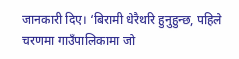जानकारी दिए। ‘बिरामी धेरैथरि हुनुहुन्छ, पहिले चरणमा गाउँपालिकामा जो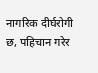नागरिक दीर्घरोगी छ, पहिचान गरेर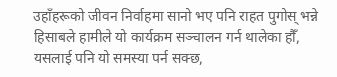उहाँहरूको जीवन निर्वाहमा सानो भए पनि राहत पुगोस् भन्ने हिसाबले हामीले यो कार्यक्रम सञ्चालन गर्न थालेका हौँ, यसलाई पनि यो समस्या पर्न सक्छ,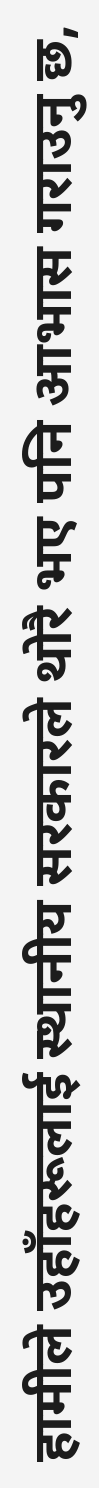हामीले उहाँहरूलाई स्थानीय सरकारले थोरै भए पनि आभास गराउनु छ,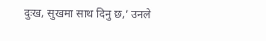दुःख, सुखमा साथ दिनु छ,’ उनले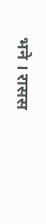भने । रासस